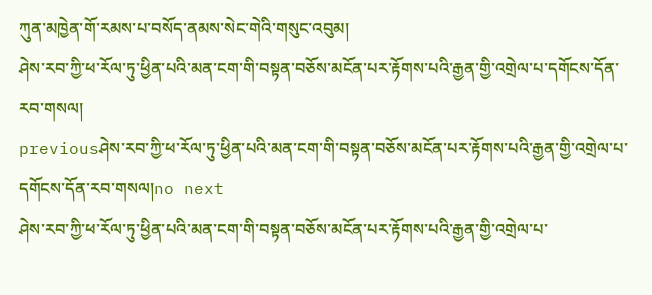ཀུན་མཁྱེན་གོ་རམས་པ་བསོད་ནམས་སེང་གེའི་གསུང་འབུམ།
ཤེས་རབ་ཀྱི་ཕ་རོལ་ཏུ་ཕྱིན་པའི་མན་ངག་གི་བསྟན་བཅོས་མངོན་པར་རྟོགས་པའི་རྒྱན་གྱི་འགྲེལ་པ་དགོངས་དོན་རབ་གསལ།
previousཤེས་རབ་ཀྱི་ཕ་རོལ་ཏུ་ཕྱིན་པའི་མན་ངག་གི་བསྟན་བཅོས་མངོན་པར་རྟོགས་པའི་རྒྱན་གྱི་འགྲེལ་པ་དགོངས་དོན་རབ་གསལ།no next
ཤེས་རབ་ཀྱི་ཕ་རོལ་ཏུ་ཕྱིན་པའི་མན་ངག་གི་བསྟན་བཅོས་མངོན་པར་རྟོགས་པའི་རྒྱན་གྱི་འགྲེལ་པ་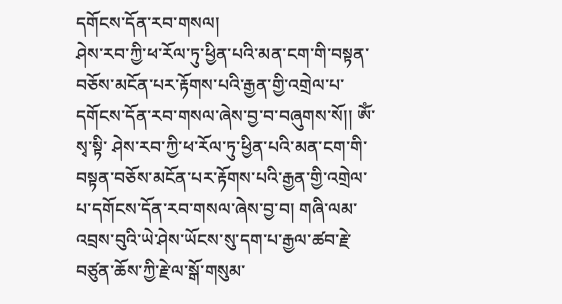དགོངས་དོན་རབ་གསལ།
ཤེས་རབ་ཀྱི་ཕ་རོལ་ཏུ་ཕྱིན་པའི་མན་ངག་གི་བསྟན་བཅོས་མངོན་པར་རྟོགས་པའི་རྒྱན་གྱི་འགྲེལ་པ་དགོངས་དོན་རབ་གསལ་ཞེས་བྱ་བ་བཞུགས་སོ།། ཨོཾ་སྭ་སྟི་ ཤེས་རབ་ཀྱི་ཕ་རོལ་ཏུ་ཕྱིན་པའི་མན་ངག་གི་བསྟན་བཅོས་མངོན་པར་རྟོགས་པའི་རྒྱན་གྱི་འགྲེལ་པ་དགོངས་དོན་རབ་གསལ་ཞེས་བྱ་བ། གཞི་ལམ་འབྲས་བུའི་ཡེ་ཤེས་ཡོངས་སུ་དག་པ་རྒྱལ་ཚབ་རྗེ་བཙུན་ཆོས་ཀྱི་རྗེ་ལ་སྒོ་གསུམ་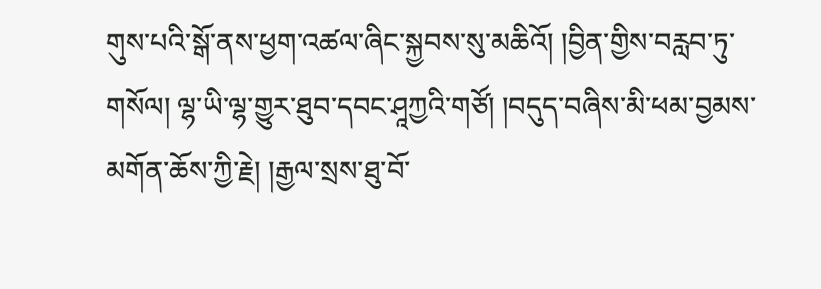གུས་པའི་སྒོ་ནས་ཕྱག་འཚལ་ཞིང་སྐྱབས་སུ་མཆིའོ། །བྱིན་གྱིས་བརླབ་ཏུ་གསོལ། ལྷ་ཡི་ལྷ་གྱུར་ཐུབ་དབང་ཤཱཀྱའི་གཙོ། །བདུད་བཞིས་མི་ཕམ་བྱམས་མགོན་ཆོས་ཀྱི་རྗེ། །རྒྱལ་སྲས་ཐུ་བོ་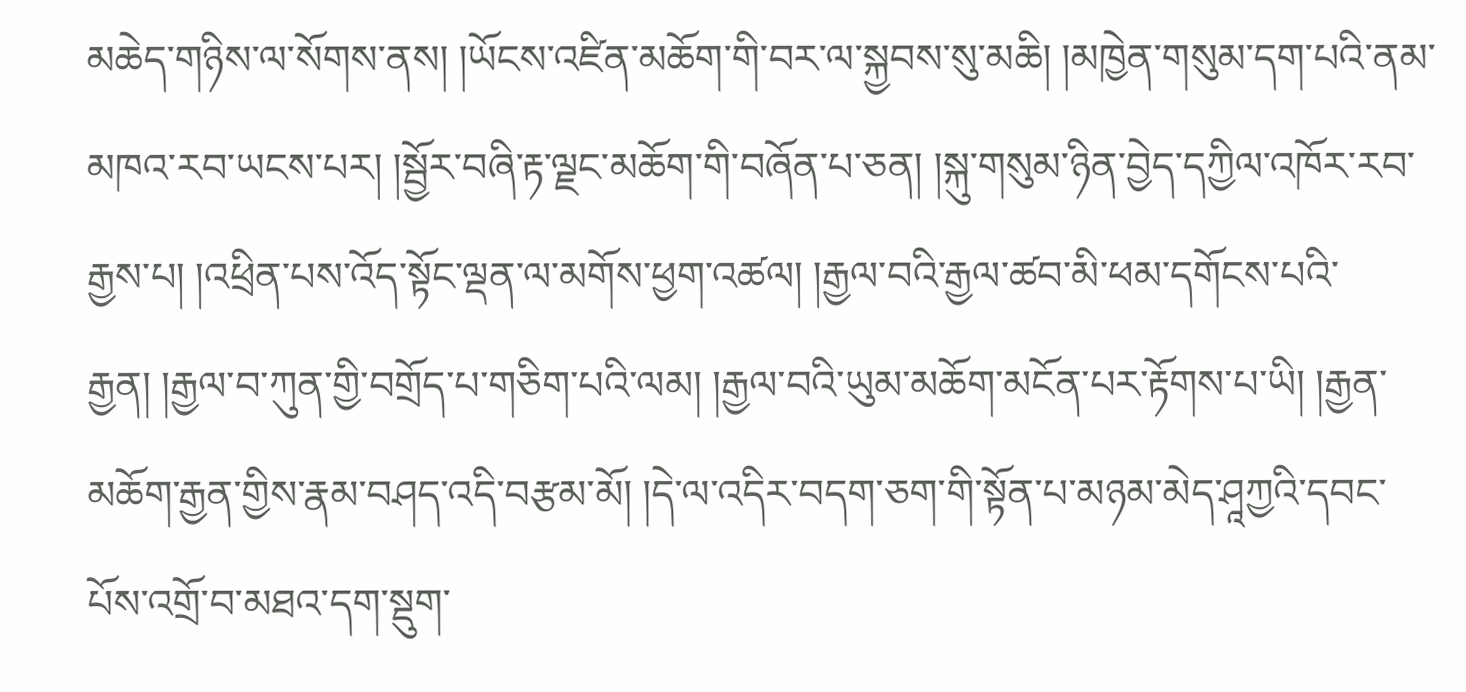མཆེད་གཉིས་ལ་སོགས་ནས། །ཡོངས་འཛིན་མཆོག་གི་བར་ལ་སྐྱབས་སུ་མཆི། །མཁྱེན་གསུམ་དག་པའི་ནམ་མཁའ་རབ་ཡངས་པར། །སྦྱོར་བཞི་རྟ་ལྗང་མཆོག་གི་བཞོན་པ་ཅན། །སྐུ་གསུམ་ཉིན་བྱེད་དཀྱིལ་འཁོར་རབ་རྒྱས་པ། །འཕྲིན་པས་འོད་སྟོང་ལྡན་ལ་མགོས་ཕྱག་འཚལ། །རྒྱལ་བའི་རྒྱལ་ཚབ་མི་ཕམ་དགོངས་པའི་རྒྱན། །རྒྱལ་བ་ཀུན་གྱི་བགྲོད་པ་གཅིག་པའི་ལམ། །རྒྱལ་བའི་ཡུམ་མཆོག་མངོན་པར་རྟོགས་པ་ཡི། །རྒྱན་མཆོག་རྒྱན་གྱིས་རྣམ་བཤད་འདི་བརྩམ་མོ། །དེ་ལ་འདིར་བདག་ཅག་གི་སྟོན་པ་མཉམ་མེད་ཤཱཀྱའི་དབང་པོས་འགྲོ་བ་མཐའ་དག་སྡུག་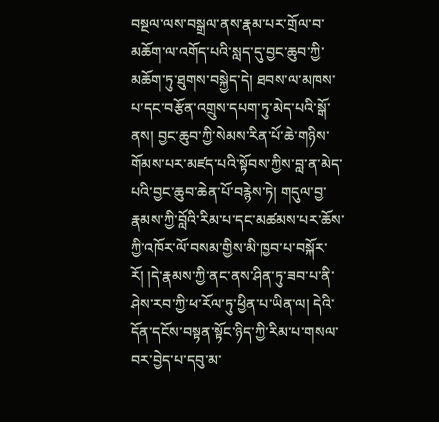བསྔལ་ལས་བསྒྲལ་ནས་རྣམ་པར་གྲོལ་བ་མཆོག་ལ་འགོད་པའི་སླད་དུ་བྱང་ཆུབ་ཀྱི་མཆོག་ཏུ་ཐུགས་བསྐྱེད་དེ། ཐབས་ལ་མཁས་པ་དང་བརྩོན་འགྲུས་དཔག་ཏུ་མེད་པའི་སྒོ་ནས། བྱང་ཆུབ་ཀྱི་སེམས་རིན་པོ་ཆེ་གཉིས་གོམས་པར་མཛད་པའི་སྟོབས་ཀྱིས་བླ་ན་མེད་པའི་བྱང་ཆུབ་ཆེན་པོ་བརྙེས་ཏེ། གདུལ་བྱ་རྣམས་ཀྱི་བློའི་རིམ་པ་དང་མཚམས་པར་ཆོས་ཀྱི་འཁོར་ལོ་བསམ་གྱིས་མི་ཁྱབ་པ་བསྐོར་རོ། །དེ་རྣམས་ཀྱི་ནང་ནས་ཤིན་ཏུ་ཟབ་པ་ནི་ཤེས་རབ་ཀྱི་ཕ་རོལ་ཏུ་ཕྱིན་པ་ཡིན་ལ། དེའི་དོན་དངོས་བསྟན་སྟོང་ཉིད་ཀྱི་རིམ་པ་གསལ་བར་བྱེད་པ་དབུ་མ་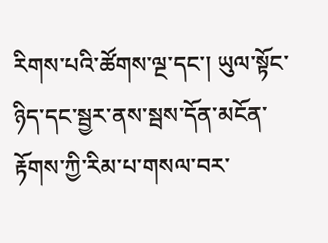རིགས་པའི་ཚོགས་ལྔ་དང་། ཡུལ་སྟོང་ཉིད་དང་སྦྱར་ནས་སྦས་དོན་མངོན་རྟོགས་ཀྱི་རིམ་པ་གསལ་བར་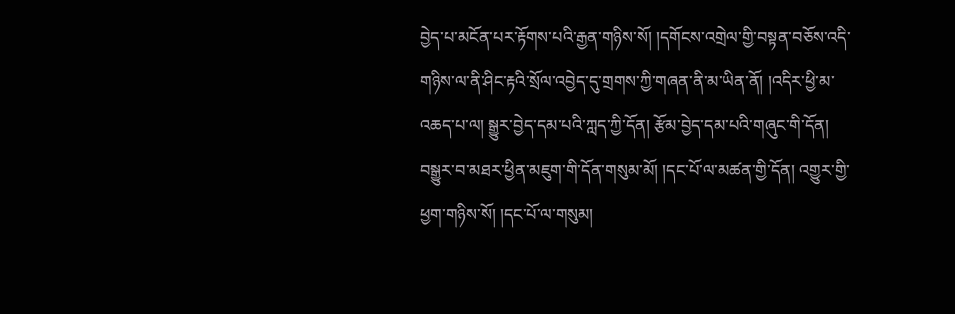བྱེད་པ་མངོན་པར་རྟོགས་པའི་རྒྱན་གཉིས་སོ། །དགོངས་འགྲེལ་གྱི་བསྟན་བཅོས་འདི་གཉིས་ལ་ནི་ཤིང་རྟའི་སྲོལ་འབྱེད་དུ་གྲགས་ཀྱི་གཞན་ནི་མ་ཡིན་ནོ། །འདིར་ཕྱི་མ་འཆད་པ་ལ། སྒྱུར་བྱེད་དམ་པའི་ཀླད་ཀྱི་དོན། རྩོམ་བྱེད་དམ་པའི་གཞུང་གི་དོན། བསྒྱུར་བ་མཐར་ཕྱིན་མཇུག་གི་དོན་གསུམ་མོ། །དང་པོ་ལ་མཚན་གྱི་དོན། འགྱུར་གྱི་ཕྱག་གཉིས་སོ། །དང་པོ་ལ་གསུམ།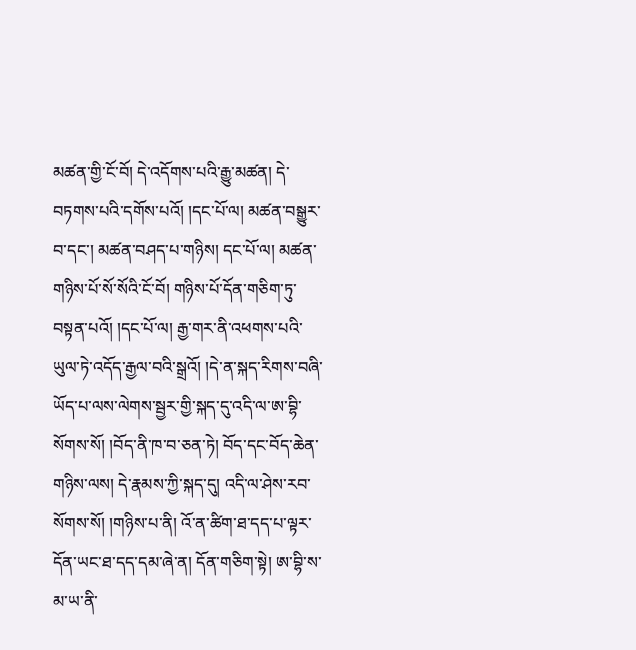མཚན་གྱི་ངོ་བོ། དེ་འདོགས་པའི་རྒྱུ་མཚན། དེ་བཏགས་པའི་དགོས་པའོ། །དང་པོ་ལ། མཚན་བསྒྱུར་བ་དང་། མཚན་བཤད་པ་གཉིས། དང་པོ་ལ། མཚན་གཉིས་པོ་སོ་སོའི་ངོ་བོ། གཉིས་པོ་དོན་གཅིག་ཏུ་བསྟན་པའོ། །དང་པོ་ལ། རྒྱ་གར་ནི་འཕགས་པའི་ཡུལ་ཏེ་འདོད་རྒྱལ་བའི་སྒྲའོ། །དེ་ན་སྐད་རིགས་བཞི་ཡོད་པ་ལས་ལེགས་སྦྱར་གྱི་སྐད་དུ་འདི་ལ་ཨ་བྷི་སོགས་སོ། །བོད་ནི་ཁ་བ་ཅན་ཏེ། བོད་དང་བོད་ཆེན་གཉིས་ལས། དེ་རྣམས་ཀྱི་སྐད་དུ། འདི་ལ་ཤེས་རབ་སོགས་སོ། །གཉིས་པ་ནི། འོ་ན་ཚིག་ཐ་དད་པ་ལྟར་དོན་ཡང་ཐ་དད་དམ་ཞེ་ན། དོན་གཅིག་སྟེ། ཨ་བྷི་ས་མ་ཡ་ནི་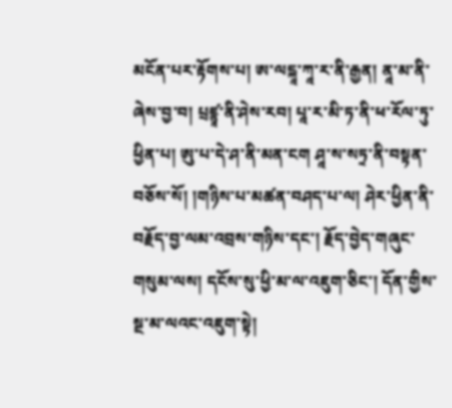མངོན་པར་རྟོགས་པ། ཨ་ལངྐཱ་ཀཱ་ར་ནི་རྒྱན། ནཱ་མ་ནི་ཞེས་བྱ་བ། པྲཛྙཱ་ནི་ཤེས་རབ། པཱ་ར་མི་ཏ་ནི་ཕ་རོལ་ཏུ་ཕྱིན་པ། ཨུ་པ་དེ་ཤ་ནི་མན་ངག ཤཱ་ས་སཏྲ་ནི་བསྟན་བཅོས་སོ། །གཉིས་པ་མཚན་བཤད་པ་ལ། ཤེར་ཕྱིན་ནི་བརྗོད་བྱ་ལམ་འབྲས་གཉིས་དང་། རྗོད་བྱེད་གཞུང་གསུམ་ལས། དངོས་སུ་ཕྱི་མ་ལ་འཇུག་ཅིང་། དོན་གྱིས་སྔ་མ་ལའང་འཇུག་སྟེ།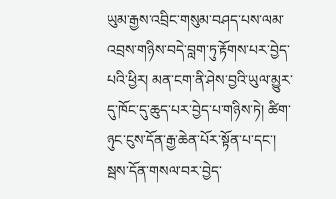ཡུམ་རྒྱས་འབྲིང་གསུམ་བཤད་པས་ལམ་འབྲས་གཉིས་བདེ་བླག་ཏུ་རྟོགས་པར་བྱེད་པའི་ཕྱིར། མན་ངག་ནི་ཤེས་བྱའི་ཡུལ་མྱུར་དུ་ཁོང་དུ་ཆུད་པར་བྱེད་པ་གཉིས་ཏེ། ཚིག་ཉུང་ངུས་དོན་རྒྱ་ཆེན་པོར་སྟོན་པ་དང་། སྦས་དོན་གསལ་བར་བྱེད་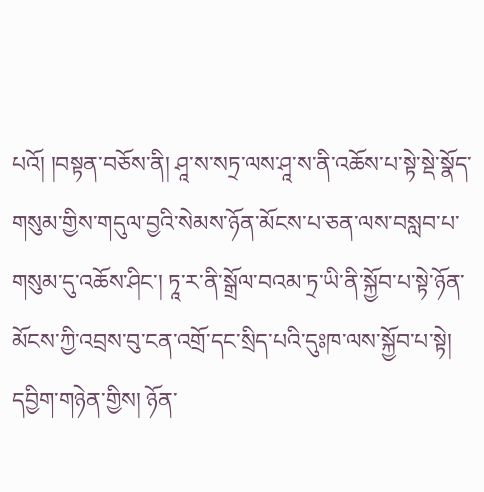པའོ། །བསྟན་བཅོས་ནི། ཤཱ་ས་སཏྲ་ལས་ཤཱ་ས་ནི་འཆོས་པ་སྟེ་སྡེ་སྣོད་གསུམ་གྱིས་གདུལ་བྱའི་སེམས་ཉོན་མོངས་པ་ཅན་ལས་བསླབ་པ་གསུམ་དུ་འཆོས་ཤིང་། ཏཱ་ར་ནི་སྒྲོལ་བའམ་ཏྲ་ཡི་ནི་སྐྱོབ་པ་སྟེ་ཉོན་མོངས་ཀྱི་འབྲས་བུ་ངན་འགྲོ་དང་སྲིད་པའི་དུཿཁ་ལས་སྐྱོབ་པ་སྟེ། དབྱིག་གཉེན་གྱིས། ཉོན་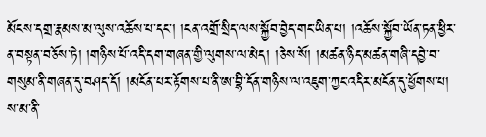མོངས་དགྲ་རྣམས་མ་ལུས་འཆོས་པ་དང་། །ངན་འགྲོ་སྲིད་ལས་སྐྱོབ་བྱེད་གང་ཡིན་པ། །འཆོས་སྐྱོབ་ཡོན་ཏན་ཕྱིར་ན་བསྟན་བཅོས་ཏེ། །གཉིས་པོ་འདི་དག་གཞན་གྱི་ལུགས་ལ་མེད། །ཅེས་སོ། །མཚན་ཉིད་མཚན་གཞི་དབྱེ་བ་གསུམ་ནི་གཞན་དུ་བཤད་དོ། །མངོན་པར་རྟོགས་པ་ནི་ཨ་བྷི་དོན་གཉིས་ལ་འཇུག་ཀྱང་འདིར་མངོན་དུ་ཕྱོགས་པ། ས་མ་ནི་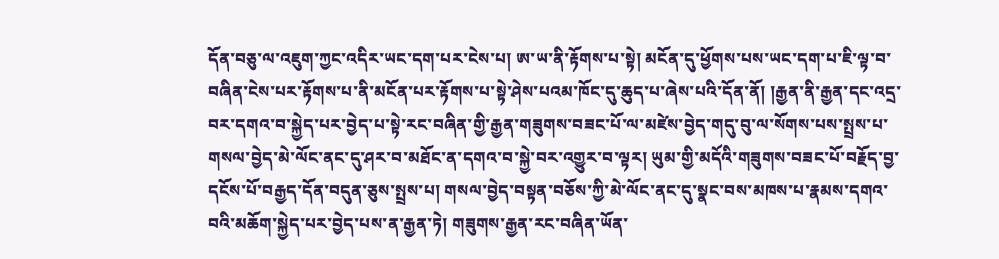དོན་བཅུ་ལ་འཇུག་ཀྱང་འདིར་ཡང་དག་པར་ངེས་པ། ཨ་ཡ་ནི་རྟོགས་པ་སྟེ། མངོན་དུ་ཕྱོགས་པས་ཡང་དག་པ་ཇི་ལྟ་བ་བཞིན་ངེས་པར་རྟོགས་པ་ནི་མངོན་པར་རྟོགས་པ་སྟེ་ཤེས་པའམ་ཁོང་དུ་ཆུད་པ་ཞེས་པའི་དོན་ནོ། །རྒྱན་ནི་རྒྱན་དང་འདྲ་བར་དགའ་བ་སྐྱེད་པར་བྱེད་པ་སྟེ་རང་བཞིན་གྱི་རྒྱན་གཟུགས་བཟང་པོ་ལ་མཛེས་བྱེད་གདུ་བུ་ལ་སོགས་པས་སྤྲས་པ་གསལ་བྱེད་མེ་ལོང་ནང་དུ་ཤར་བ་མཐོང་ན་དགའ་བ་སྐྱེ་བར་འགྱུར་བ་ལྟར། ཡུམ་གྱི་མདོའི་གཟུགས་བཟང་པོ་བརྗོད་བྱ་དངོས་པོ་བརྒྱད་དོན་བདུན་ཅུས་སྤྲས་པ། གསལ་བྱེད་བསྟན་བཅོས་ཀྱི་མེ་ལོང་ནང་དུ་སྣང་བས་མཁས་པ་རྣམས་དགའ་བའི་མཆོག་སྐྱེད་པར་བྱེད་པས་ན་རྒྱན་ཏེ། གཟུགས་རྒྱན་རང་བཞིན་ཡོན་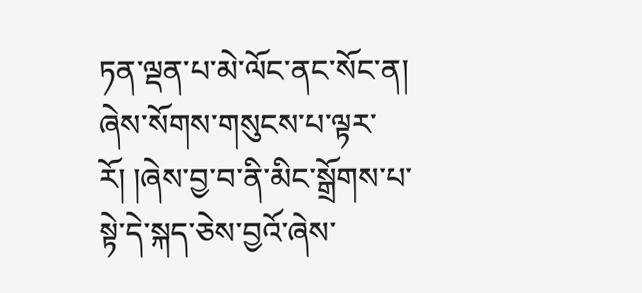ཏན་ལྡན་པ་མེ་ལོང་ནང་སོང་ན། ཞེས་སོགས་གསུངས་པ་ལྟར་རོ། །ཞེས་བྱ་བ་ནི་མིང་སྒྲོགས་པ་སྟེ་དེ་སྐད་ཅེས་བྱའོ་ཞེས་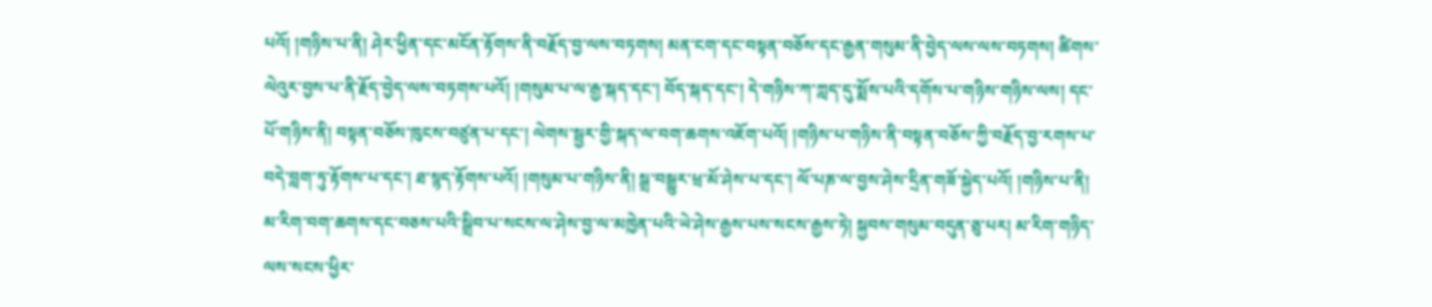པའོ། །གཉིས་པ་ནི། ཤེར་ཕྱིན་དང་མངོན་རྟོགས་ནི་བརྗོད་བྱ་ལས་བཏགས། མན་ངག་དང་བསྟན་བཅོས་དང་རྒྱན་གསུམ་ནི་བྱེད་ལས་ལས་བཏགས། ཚིགས་ལེའུར་བྱས་པ་ནི་རྗོད་བྱེད་ལས་བཏགས་པའོ། །གསུམ་པ་ལ་རྒྱ་སྐད་དང་། བོད་སྐད་དང་། དེ་གཉིས་ཀ་ཀླད་དུ་སྨོས་པའི་དགོས་པ་གཉིས་གཉིས་ལས། དང་པོ་གཉིས་ནི། བསྟན་བཅོས་ཁུངས་བཙུན་པ་དང་། ལེགས་སྦྱར་གྱི་སྐད་ལ་བག་ཆགས་འཇོག་པའོ། །གཉིས་པ་གཉིས་ནི་བསྟན་བཅོས་ཀྱི་བརྗོད་བྱ་རགས་པ་བདེ་བླག་ཏུ་རྟོགས་པ་དང་། ཐ་སྙད་རྟོགས་པའོ། །གསུམ་པ་གཉིས་ནི། སྒྲ་བསྒྱུར་ཕྲ་མོ་ཤེས་པ་དང་། ལོ་པཎ་ལ་བྱས་ཤེས་དྲིན་གཟོ་སྐྱེད་པའོ། །གཉིས་པ་ནི། མ་རིག་བག་ཆགས་དང་བཅས་པའི་སྒྲིབ་པ་སངས་ལ་ཤེས་བྱ་ལ་མཁྱེན་པའི་ཡེ་ཤེས་རྒྱས་པས་སངས་རྒྱས་ཏེ། སྐྱབས་གསུམ་བདུན་ཅུ་པར། མ་རིག་གཉིད་ལས་སངས་ཕྱིར་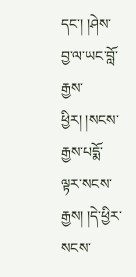དང་། །ཤེས་བྱ་ལ་ཡང་བློ་རྒྱས་ཕྱིར། །སངས་རྒྱས་པདྨོ་ལྟར་སངས་རྒྱས། །དེ་ཕྱིར་སངས་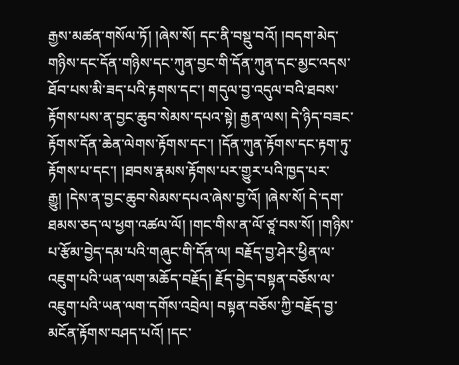རྒྱས་མཚན་གསོལ་ཏོ། །ཞེས་སོ། དང་ནི་བསྡུ་བའོ། །བདག་མེད་གཉིས་དང་དོན་གཉིས་དང་ཀུན་བྱང་གི་དོན་ཀུན་དང་མྱང་འདས་ཐོབ་པས་མི་ཟད་པའི་རྟགས་དང་། གདུལ་བྱ་འདུལ་བའི་ཐབས་རྟོགས་པས་ན་བྱང་ཆུབ་སེམས་དཔའ་སྟེ། རྒྱན་ལས། དེ་ཉིད་བཟང་རྟོགས་དོན་ཆེན་ལེགས་རྟོགས་དང་། །དོན་ཀུན་རྟོགས་དང་རྟག་ཏུ་རྟོགས་པ་དང་། །ཐབས་རྣམས་རྟོགས་པར་གྱུར་པའི་ཁྱད་པར་རྒྱུ། །དེས་ན་བྱང་ཆུབ་སེམས་དཔའ་ཞེས་བྱ་འོ། །ཞེས་སོ། དེ་དག་ཐམས་ཅད་ལ་ཕྱག་འཚལ་ལོ། །གང་གིས་ན་ལོ་ཙཱ་བས་སོ། །གཉིས་པ་རྩོམ་བྱེད་དམ་པའི་གཞུང་གི་དོན་ལ། བརྗོད་བྱ་ཤེར་ཕྱིན་ལ་འཇུག་པའི་ཡན་ལག་མཆོད་བརྗོད། རྗོད་བྱེད་བསྟན་བཅོས་ལ་འཇུག་པའི་ཡན་ལག་དགོས་འབྲེལ། བསྟན་བཅོས་ཀྱི་བརྗོད་བྱ་མངོན་རྟོགས་བཤད་པའོ། །དང་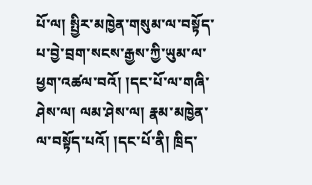པོ་ལ། སྤྱིར་མཁྱེན་གསུམ་ལ་བསྟོད་པ་བྱེ་བྲག་སངས་རྒྱས་ཀྱི་ཡུམ་ལ་ཕྱག་འཚལ་བའོ། །དང་པོ་ལ་གཞི་ཤེས་ལ། ལམ་ཤེས་ལ། རྣམ་མཁྱེན་ལ་བསྟོད་པའོ། །དང་པོ་ནི། ཁྲིད་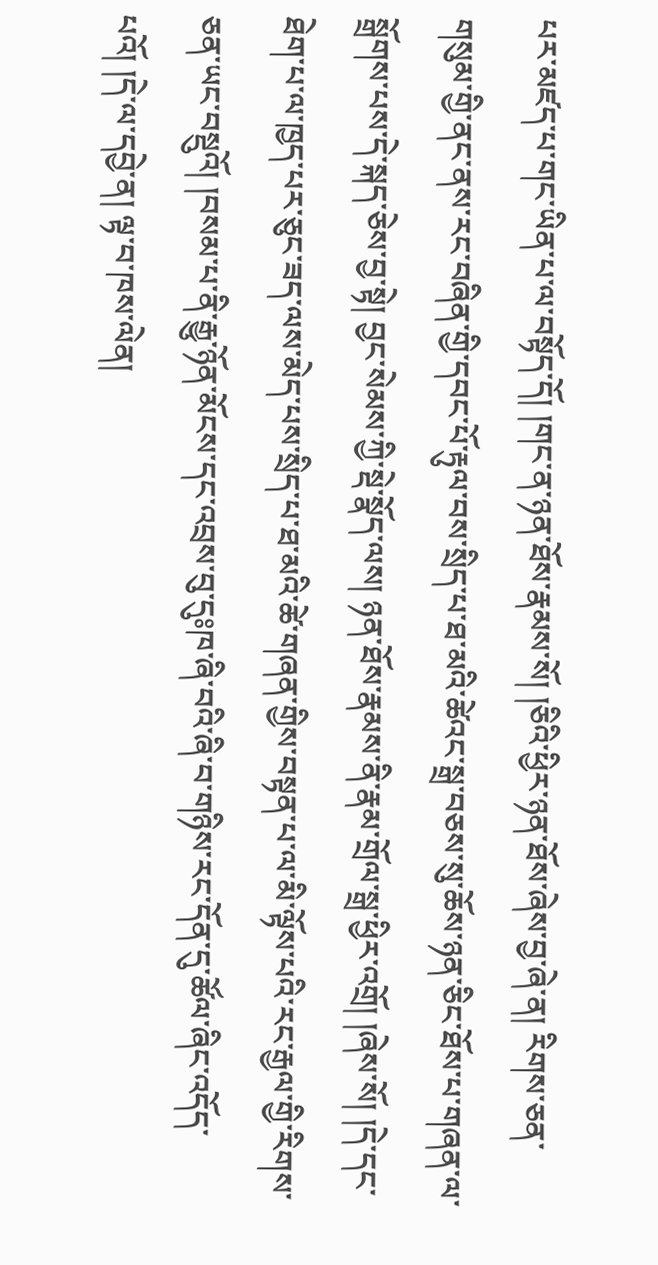པར་མཛད་པ་གང་ཡིན་པ་ལ་བསྟོད་དོ། །གང་ན་ཉན་ཐོས་རྣམས་སོ། །ཅིའི་ཕྱིར་ཉན་ཐོས་ཞེས་བྱ་ཞེ་ན། རིགས་ཅན་གསུམ་གྱི་ནང་ནས་རང་བཞིན་གྱི་དབང་པོ་རྟུལ་བས་སྲིད་པ་ཐ་མའི་ཚེའང་སྒྲ་བཅས་སུ་ཆོས་ཉན་ཅིང་ཐོས་པ་གཞན་ལ་སྒྲོགས་པས་དེ་སྐད་ཅེས་བྱ་སྟེ། བྱང་སེམས་ཀྱི་སྡེ་སྣོད་ལས། ཉན་ཐོས་རྣམས་ནི་རྣམ་གྲོལ་སྒྲ་ཕྱིར་འགྲོ། །ཞེས་སོ། །དེ་དང་ཐེག་པ་ལ་ཁྱད་པར་ཅུང་ཟད་ལས་མེད་པས་སྲིད་པ་ཐ་མའི་ཚེ་གཞན་གྱིས་བསྟན་པ་ལ་མི་ལྟོས་པའི་རང་རྒྱལ་གྱི་རིགས་ཅན་ཡང་བསྡུའོ། །བསམ་པ་ནི་རྒྱུ་ཉོན་མོངས་དང་འབྲས་བུ་དུཿཁ་ཞི་བའི་ཞི་བ་གཉིས་རང་དོན་དུ་ཚོལ་ཞིང་འདོད་པའོ། །དེ་ལ་དབྱེ་ན། ལྟ་བ་ཁས་ལེན།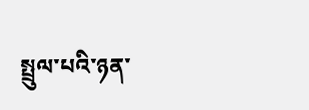སྤྲུལ་པའི་ཉན་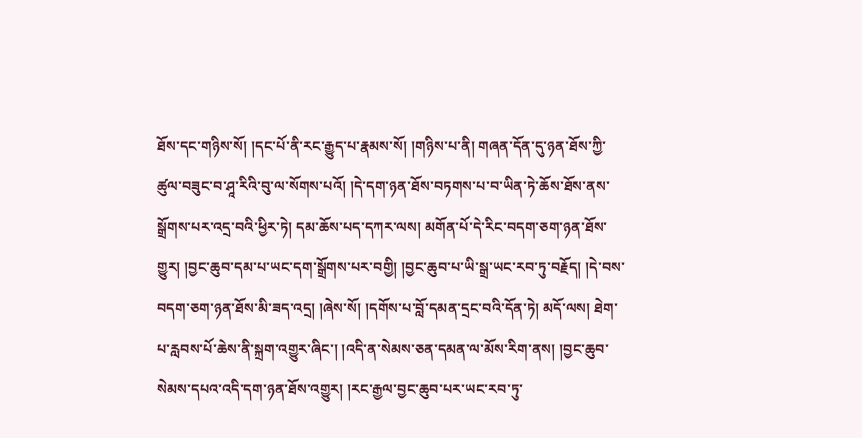ཐོས་དང་གཉིས་སོ། །དང་པོ་ནི་རང་རྒྱུད་པ་རྣམས་སོ། །གཉིས་པ་ནི། གཞན་དོན་དུ་ཉན་ཐོས་ཀྱི་ཚུལ་བཟུང་བ་ཤཱ་རིའི་བུ་ལ་སོགས་པའོ། །དེ་དག་ཉན་ཐོས་བཏགས་པ་བ་ཡིན་ཏེ་ཆོས་ཐོས་ནས་སྒྲོགས་པར་འདྲ་བའི་ཕྱིར་ཏེ། དམ་ཆོས་པད་དཀར་ལས། མགོན་པོ་དེ་རིང་བདག་ཅག་ཉན་ཐོས་གྱུར། །བྱང་ཆུབ་དམ་པ་ཡང་དག་སྒྲོགས་པར་བགྱི། །བྱང་ཆུབ་པ་ཡི་སྒྲ་ཡང་རབ་ཏུ་བརྗོད། །དེ་བས་བདག་ཅག་ཉན་ཐོས་མི་ཟད་འདྲ། །ཞེས་སོ། །དགོས་པ་བློ་དམན་དྲང་བའི་དོན་ཏེ། མདོ་ལས། ཐེག་པ་རླབས་པོ་ཆེས་ནི་སྐྲག་འགྱུར་ཞིང་། །འདི་ན་སེམས་ཅན་དམན་ལ་མོས་རིག་ནས། །བྱང་ཆུབ་སེམས་དཔའ་འདི་དག་ཉན་ཐོས་འགྱུར། །རང་རྒྱལ་བྱང་ཆུབ་པར་ཡང་རབ་ཏུ་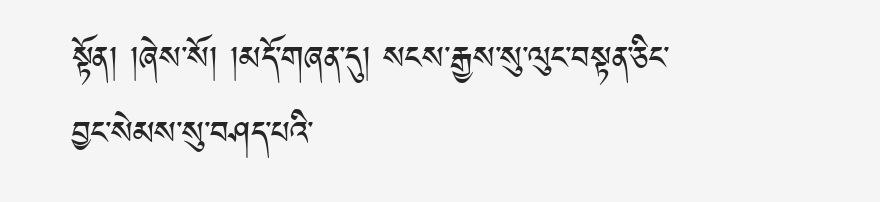སྟོན། །ཞེས་སོ། །མདོ་གཞན་དུ། སངས་རྒྱས་སུ་ལུང་བསྟན་ཅིང་བྱང་སེམས་སུ་བཤད་པའི་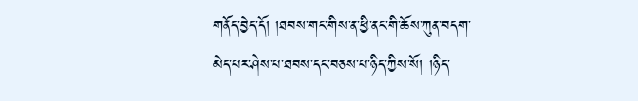གནོད་བྱེད་དོ། །ཐབས་གང་གིས་ན་ཕྱི་ནང་གི་ཆོས་ཀུན་བདག་མེད་པར་ཤེས་པ་ཐབས་དང་བཅས་པ་ཉིད་ཀྱིས་སོ། །ཉིད་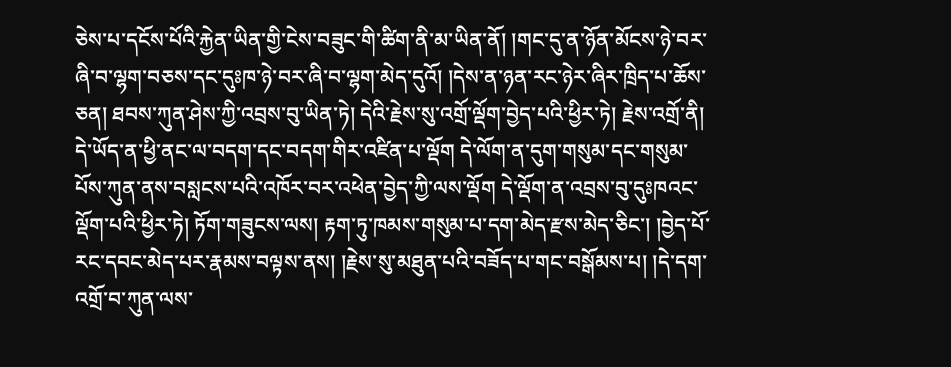ཅེས་པ་དངོས་པོའི་རྐྱེན་ཡིན་གྱི་ངེས་བཟུང་གི་ཚིག་ནི་མ་ཡིན་ནོ། །གང་དུ་ན་ཉོན་མོངས་ཉེ་བར་ཞི་བ་ལྷག་བཅས་དང་དུཿཁ་ཉེ་བར་ཞི་བ་ལྷག་མེད་དུའོ། །དེས་ན་ཉན་རང་ཉེར་ཞིར་ཁྲིད་པ་ཆོས་ཅན། ཐབས་ཀུན་ཤེས་ཀྱི་འབྲས་བུ་ཡིན་ཏེ། དེའི་རྗེས་སུ་འགྲོ་ལྡོག་བྱེད་པའི་ཕྱིར་ཏེ། རྗེས་འགྲོ་ནི། དེ་ཡོད་ན་ཕྱི་ནང་ལ་བདག་དང་བདག་གིར་འཛིན་པ་ལྡོག དེ་ལོག་ན་དུག་གསུམ་དང་གསུམ་པོས་ཀུན་ནས་བསླངས་པའི་འཁོར་བར་འཕེན་བྱེད་ཀྱི་ལས་ལྡོག དེ་ལྡོག་ན་འབྲས་བུ་དུཿཁའང་ལྡོག་པའི་ཕྱིར་ཏེ། ཏོག་གཟུངས་ལས། རྟག་ཏུ་ཁམས་གསུམ་པ་དག་མེད་རྫས་མེད་ཅིང་། །བྱེད་པོ་རང་དབང་མེད་པར་རྣམས་བལྟས་ནས། །རྗེས་སུ་མཐུན་པའི་བཟོད་པ་གང་བསྒོམས་པ། །དེ་དག་འགྲོ་བ་ཀུན་ལས་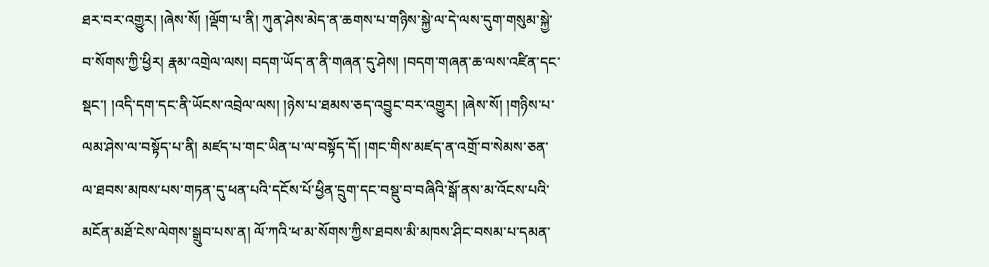ཐར་བར་འགྱུར། །ཞེས་སོ། །ལྡོག་པ་ནི། ཀུན་ཤེས་མེད་ན་ཆགས་པ་གཉིས་སྐྱེ་ལ་དེ་ལས་དུག་གསུམ་སྐྱེ་བ་སོགས་ཀྱི་ཕྱིར། རྣམ་འགྲེལ་ལས། བདག་ཡོད་ན་ནི་གཞན་དུ་ཤེས། །བདག་གཞན་ཆ་ལས་འཛིན་དང་སྡང་། །འདི་དག་དང་ནི་ཡོངས་འབྲེལ་ལས། །ཉེས་པ་ཐམས་ཅད་འབྱུང་བར་འགྱུར། །ཞེས་སོ། །གཉིས་པ་ལམ་ཤེས་ལ་བསྟོད་པ་ནི། མཛད་པ་གང་ཡིན་པ་ལ་བསྟོད་དོ། །གང་གིས་མཛད་ན་འགྲོ་བ་སེམས་ཅན་ལ་ཐབས་མཁས་པས་གཏན་དུ་ཕན་པའི་དངོས་པོ་ཕྱིན་དྲུག་དང་བསྡུ་བ་བཞིའི་སྒོ་ནས་མ་འོངས་པའི་མངོན་མཐོ་ངེས་ལེགས་སྒྲུབ་པས་ན། ལོ་ཀའི་ཕ་མ་སོགས་ཀྱིས་ཐབས་མི་མཁས་ཤིང་བསམ་པ་དམན་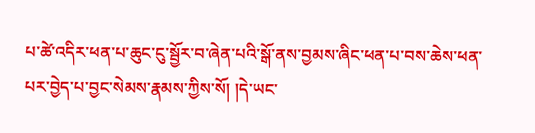པ་ཚེ་འདིར་ཕན་པ་ཆུང་ངུ་སྦྱོར་བ་ཞེན་པའི་སྒོ་ནས་བྱམས་ཞིང་ཕན་པ་བས་ཆེས་ཕན་པར་བྱེད་པ་བྱང་སེམས་རྣམས་ཀྱིས་སོ། །དེ་ཡང་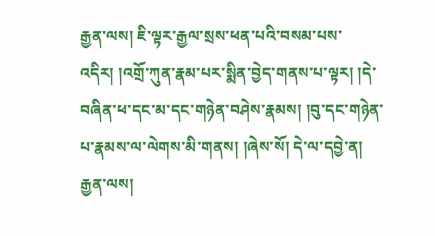རྒྱན་ལས། ཇི་ལྟར་རྒྱལ་སྲས་ཕན་པའི་བསམ་པས་འདིར། །འགྲོ་ཀུན་རྣམ་པར་སྨིན་བྱེད་གནས་པ་ལྟར། །དེ་བཞིན་ཕ་དང་མ་དང་གཉེན་བཤེས་རྣམས། །བུ་དང་གཉེན་པ་རྣམས་ལ་ལེགས་མི་གནས། །ཞེས་སོ། དེ་ལ་དབྱེ་ན། རྒྱན་ལས།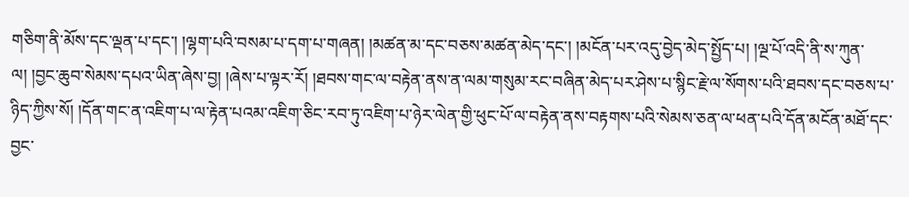གཅིག་ནི་མོས་དང་ལྡན་པ་དང་། །ལྷག་པའི་བསམ་པ་དག་པ་གཞན། །མཚན་མ་དང་བཅས་མཚན་མེད་དང་། །མངོན་པར་འདུ་བྱེད་མེད་སྤྱོད་པ། །ལྔ་པོ་འདི་ནི་ས་ཀུན་ལ། །བྱང་ཆུབ་སེམས་དཔའ་ཡིན་ཞེས་བྱ། །ཞེས་པ་ལྟར་རོ། །ཐབས་གང་ལ་བརྟེན་ནས་ན་ལམ་གསུམ་རང་བཞིན་མེད་པར་ཤེས་པ་སྙིང་རྗེ་ལ་སོགས་པའི་ཐབས་དང་བཅས་པ་ཉིད་ཀྱིས་སོ། །དོན་གང་ན་འཇིག་པ་ལ་རྟེན་པའམ་འཇིག་ཅིང་རབ་ཏུ་འཇིག་པ་ཉེར་ལེན་གྱི་ཕུང་པོ་ལ་བརྟེན་ནས་བརྟགས་པའི་སེམས་ཅན་ལ་ཕན་པའི་དོན་མངོན་མཐོ་དང་བྱང་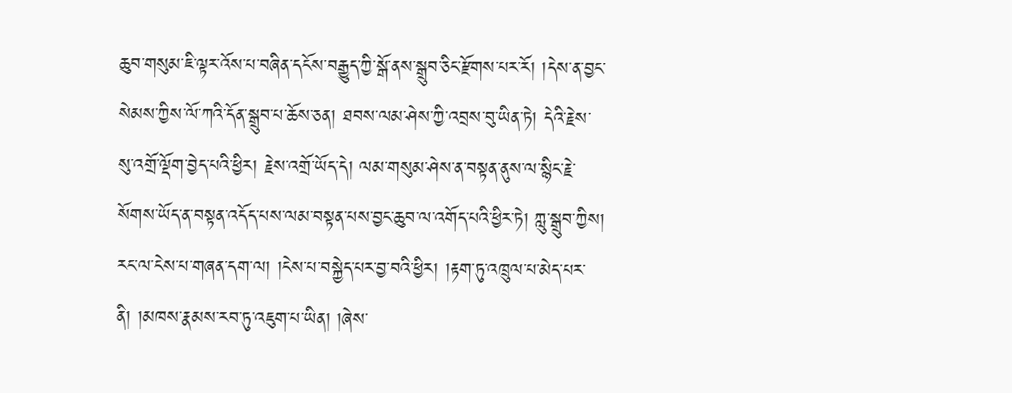ཆུབ་གསུམ་ཇི་ལྟར་འོས་པ་བཞིན་དངོས་བརྒྱུད་ཀྱི་སྒོ་ནས་སྒྲུབ་ཅིང་རྫོགས་པར་རོ། །དེས་ན་བྱང་སེམས་ཀྱིས་ལོ་ཀའི་དོན་སྒྲུབ་པ་ཆོས་ཅན། ཐབས་ལམ་ཤེས་ཀྱི་འབྲས་བུ་ཡིན་ཏེ། དེའི་རྗེས་སུ་འགྲོ་ལྡོག་བྱེད་པའི་ཕྱིར། རྗེས་འགྲོ་ཡོད་དེ། ལམ་གསུམ་ཤེས་ན་བསྟན་ནུས་ལ་སྙིང་རྗེ་སོགས་ཡོད་ན་བསྟན་འདོད་པས་ལམ་བསྟན་པས་བྱང་ཆུབ་ལ་འགོད་པའི་ཕྱིར་ཏེ། ཀླུ་སྒྲུབ་ཀྱིས། རང་ལ་ངེས་པ་གཞན་དག་ལ། །ངེས་པ་བསྐྱེད་པར་བྱ་བའི་ཕྱིར། །རྟག་ཏུ་འཁྲུལ་པ་མེད་པར་ནི། །མཁས་རྣམས་རབ་ཏུ་འཇུག་པ་ཡིན། །ཞེས་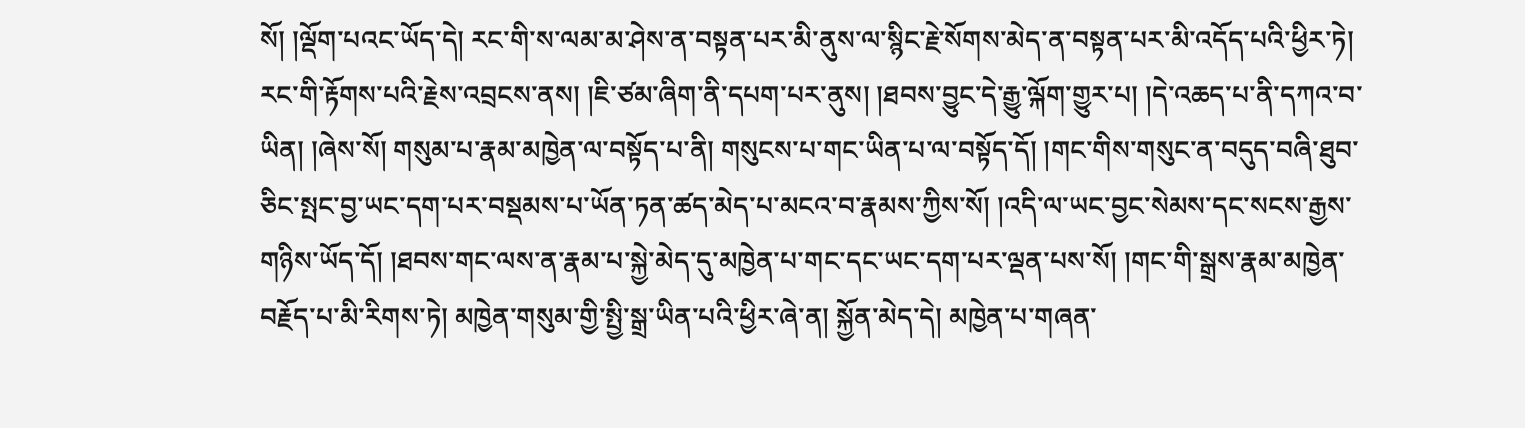སོ། །ལྡོག་པའང་ཡོད་དེ། རང་གི་ས་ལམ་མ་ཤེས་ན་བསྟན་པར་མི་ནུས་ལ་སྙིང་རྗེ་སོགས་མེད་ན་བསྟན་པར་མི་འདོད་པའི་ཕྱིར་ཏེ། རང་གི་རྟོགས་པའི་རྗེས་འབྲངས་ནས། །ཇི་ཙམ་ཞིག་ནི་དཔག་པར་ནུས། །ཐབས་བྱུང་དེ་རྒྱུ་ལྐོག་གྱུར་པ། །དེ་འཆད་པ་ནི་དཀའ་བ་ཡིན། །ཞེས་སོ། གསུམ་པ་རྣམ་མཁྱེན་ལ་བསྟོད་པ་ནི། གསུངས་པ་གང་ཡིན་པ་ལ་བསྟོད་དོ། །གང་གིས་གསུང་ན་བདུད་བཞི་ཐུབ་ཅིང་སྤང་བྱ་ཡང་དག་པར་བསྡམས་པ་ཡོན་ཏན་ཚད་མེད་པ་མངའ་བ་རྣམས་ཀྱིས་སོ། །འདི་ལ་ཡང་བྱང་སེམས་དང་སངས་རྒྱས་གཉིས་ཡོད་དོ། །ཐབས་གང་ལས་ན་རྣམ་པ་སྐྱེ་མེད་དུ་མཁྱེན་པ་གང་དང་ཡང་དག་པར་ལྡན་པས་སོ། །གང་གི་སྒྲས་རྣམ་མཁྱེན་བརྗོད་པ་མི་རིགས་ཏེ། མཁྱེན་གསུམ་གྱི་སྤྱི་སྒྲ་ཡིན་པའི་ཕྱིར་ཞེ་ན། སྐྱོན་མེད་དེ། མཁྱེན་པ་གཞན་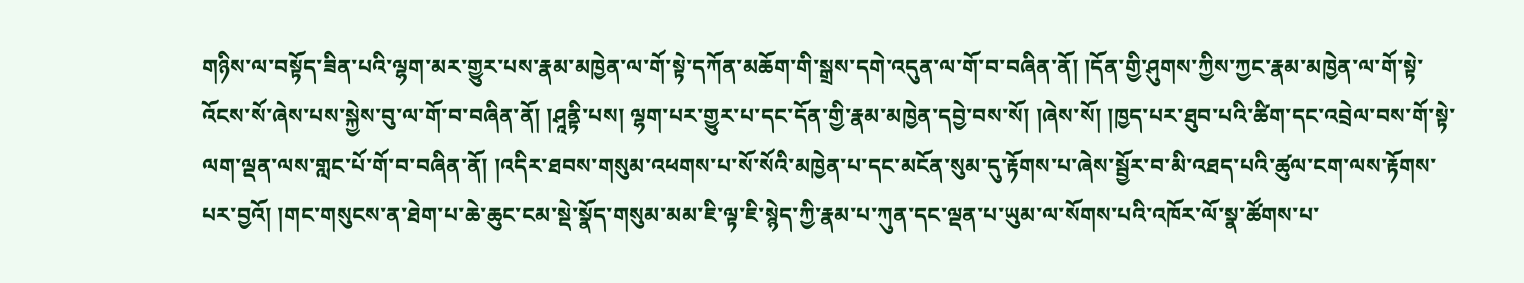གཉིས་ལ་བསྟོད་ཟིན་པའི་ལྷག་མར་གྱུར་པས་རྣམ་མཁྱེན་ལ་གོ་སྟེ་དཀོན་མཆོག་གི་སྒྲས་དགེ་འདུན་ལ་གོ་བ་བཞིན་ནོ། །དོན་གྱི་ཤུགས་ཀྱིས་ཀྱང་རྣམ་མཁྱེན་ལ་གོ་སྟེ་འོངས་སོ་ཞེས་པས་སྐྱེས་བུ་ལ་གོ་བ་བཞིན་ནོ། །ཤཱནྟི་པས། ལྷག་པར་གྱུར་པ་དང་དོན་གྱི་རྣམ་མཁྱེན་དབྱེ་བས་སོ། །ཞེས་སོ། །ཁྱད་པར་ཐུབ་པའི་ཚིག་དང་འབྲེལ་བས་གོ་སྟེ་ལག་ལྡན་ལས་གླང་པོ་གོ་བ་བཞིན་ནོ། །འདིར་ཐབས་གསུམ་འཕགས་པ་སོ་སོའི་མཁྱེན་པ་དང་མངོན་སུམ་དུ་རྟོགས་པ་ཞེས་སྦྱོར་བ་མི་འཐད་པའི་ཚུལ་ངག་ལས་རྟོགས་པར་བྱའོ། །གང་གསུངས་ན་ཐེག་པ་ཆེ་ཆུང་ངམ་སྡེ་སྣོད་གསུམ་མམ་ཇི་ལྟ་ཇི་སྙེད་ཀྱི་རྣམ་པ་ཀུན་དང་ལྡན་པ་ཡུམ་ལ་སོགས་པའི་འཁོར་ལོ་སྣ་ཚོགས་པ་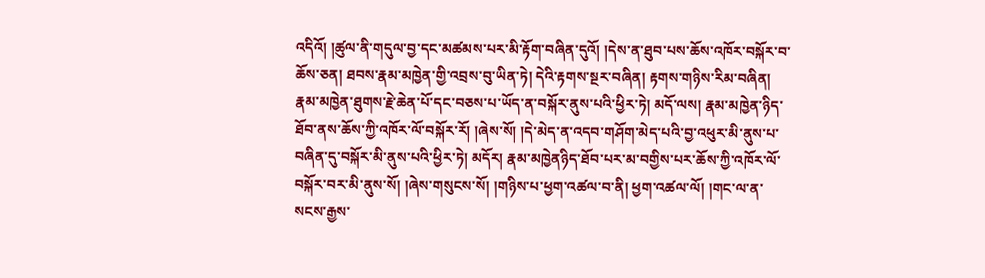འདིའོ། །ཚུལ་ནི་གདུལ་བྱ་དང་མཚམས་པར་མི་རྟོག་བཞིན་དུའོ། །དེས་ན་ཐུབ་པས་ཆོས་འཁོར་བསྐོར་བ་ཆོས་ཅན། ཐབས་རྣམ་མཁྱེན་གྱི་འབྲས་བུ་ཡིན་ཏེ། དེའི་རྟགས་སྔར་བཞིན། རྟགས་གཉིས་རིམ་བཞིན། རྣམ་མཁྱེན་ཐུགས་རྗེ་ཆེན་པོ་དང་བཅས་པ་ཡོད་ན་བསྐོར་ནུས་པའི་ཕྱིར་ཏེ། མདོ་ལས། རྣམ་མཁྱེན་ཉིད་ཐོབ་ནས་ཆོས་ཀྱི་འཁོར་ལོ་བསྐོར་རོ། །ཞེས་སོ། །དེ་མེད་ན་འདབ་གཤོག་མེད་པའི་བྱ་འཕུར་མི་ནུས་པ་བཞིན་དུ་བསྐོར་མི་ནུས་པའི་ཕྱིར་ཏེ། མདོར། རྣམ་མཁྱེནཉིད་ཐོབ་པར་མ་བགྱིས་པར་ཆོས་ཀྱི་འཁོར་ལོ་བསྐོར་བར་མི་ནུས་སོ། །ཞེས་གསུངས་སོ། །གཉིས་པ་ཕྱག་འཚལ་བ་ནི། ཕྱག་འཚལ་ལོ། །གང་ལ་ན་སངས་རྒྱས་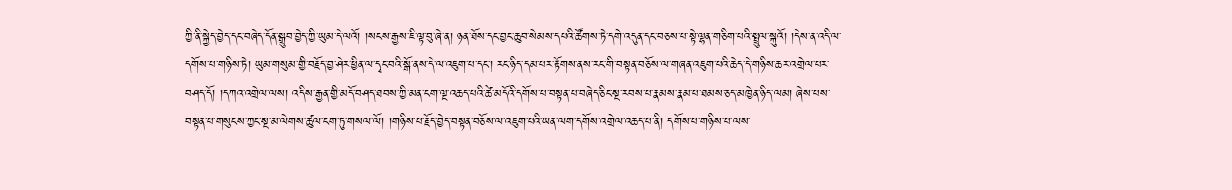ཀྱི་ནི་སྐྱེད་བྱེད་དང་བཞེད་དོན་སྒྲུབ་བྱེད་ཀྱི་ཡུམ་དེ་ལའོ། །སངས་རྒྱས་ཇི་ལྟ་བུ་ཞེ་ན། ཉན་ཐོས་དང་བྱང་ཆུབ་སེམས་དཔའི་ཚོགས་ཏེ་དགེ་འདུན་དང་བཅས་པ་སྟེ་ལྷན་གཅིག་པའི་སྤྲུལ་སྐུའོ། །དེས་ན་འདི་ལ་དགོས་པ་གཉིས་ཏེ། ཡུམ་གསུམ་གྱི་བརྗོད་བྱ་ཤེར་ཕྱིན་ལ་དྭང་བའི་སྒོ་ནས་དེ་ལ་འཇུག་པ་དང་། རང་ཉིད་དམ་པར་རྟོགས་ནས་རང་གི་བསྟན་བཅོས་ལ་གཞན་འཇུག་པའི་ཆེད་དེ་གཉིས་ཆར་འགྲེལ་པར་བཤད་དོ། །དཀའ་འགྲེལ་ལས། འདིས་རྒྱན་གྱི་མདོ་བཤད་ཐབས་ཀྱི་མན་ངག་ལྔ་འཆད་པའི་ཚེ་མདོའི་དགོས་པ་བསྟན་པ་བཞེད་ཅིང་སྔ་རབས་པ་རྣམས་རྣམ་པ་ཐམས་ཅད་མཁྱེན་ཉིད་ལམ། ཞེས་པས་བསྟན་པ་གསུངས་ཀྱང་སྔ་མ་ལེགས་ཚུལ་ངག་ཏུ་གསལ་ལོ། །གཉིས་པ་རྗོད་བྱེད་བསྟན་བཅོས་ལ་འཇུག་པའི་ཡན་ལག་དགོས་འགྲེལ་འཆད་པ་ནི། དགོས་པ་གཉིས་པ་ལས་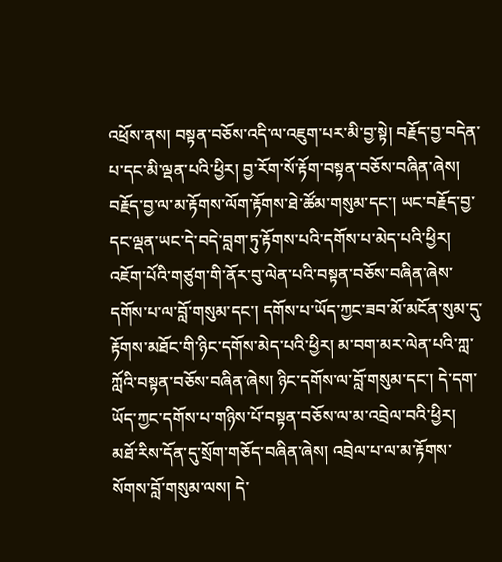འཕྲོས་ནས། བསྟན་བཅོས་འདི་ལ་འཇུག་པར་མི་བྱ་སྟེ། བརྗོད་བྱ་བདེན་པ་དང་མི་ལྡན་པའི་ཕྱིར། བྱ་རོག་སོ་རྟོག་བསྟན་བཅོས་བཞིན་ཞེས། བརྗོད་བྱ་ལ་མ་རྟོགས་ལོག་རྟོགས་ཐེ་ཚོམ་གསུམ་དང་། ཡང་བརྗོད་བྱ་དང་ལྡན་ཡང་དེ་བདེ་བླག་ཏུ་རྟོགས་པའི་དགོས་པ་མེད་པའི་ཕྱིར། འཇོག་པོའི་གཙུག་གི་ནོར་བུ་ལེན་པའི་བསྟན་བཅོས་བཞིན་ཞེས་དགོས་པ་ལ་བློ་གསུམ་དང་། དགོས་པ་ཡོད་ཀྱང་ཟབ་མོ་མངོན་སུམ་དུ་རྟོགས་མཐོང་གི་ཉིང་དགོས་མེད་པའི་ཕྱིར། མ་བག་མར་ལེན་པའི་ཀླ་ཀློའི་བསྟན་བཅོས་བཞིན་ཞེས། ཉིང་དགོས་ལ་བློ་གསུམ་དང་། དེ་དག་ཡོད་ཀྱང་དགོས་པ་གཉིས་པོ་བསྟན་བཅོས་ལ་མ་འབྲེལ་བའི་ཕྱིར། མཐོ་རིས་དོན་དུ་སྲོག་གཅོད་བཞིན་ཞེས། འབྲེལ་པ་ལ་མ་རྟོགས་སོགས་བློ་གསུམ་ལས། དེ་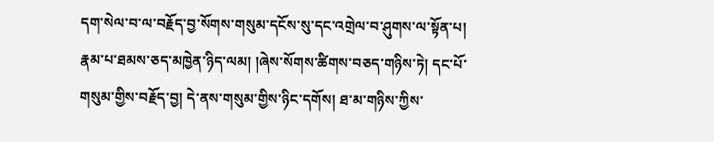དག་སེལ་བ་ལ་བརྗོད་བྱ་སོགས་གསུམ་དངོས་སུ་དང་འགྲེལ་བ་ཤུགས་ལ་སྟོན་པ། རྣམ་པ་ཐམས་ཅད་མཁྱེན་ཉིད་ལམ། །ཞེས་སོགས་ཚིགས་བཅད་གཉིས་ཏེ། དང་པོ་གསུམ་གྱིས་བརྗོད་བྱ། དེ་ནས་གསུམ་གྱིས་ཉིང་དགོས། ཐ་མ་གཉིས་ཀྱིས་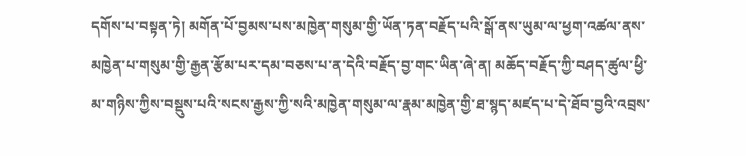དགོས་པ་བསྟན་ཏེ། མགོན་པོ་བྱམས་པས་མཁྱེན་གསུམ་གྱི་ཡོན་ཏན་བརྗོད་པའི་སྒོ་ནས་ཡུམ་ལ་ཕྱག་འཚལ་ནས་མཁྱེན་པ་གསུམ་གྱི་རྒྱན་རྩོམ་པར་དམ་བཅས་པ་ན་དེའི་བརྗོད་བྱ་གང་ཡིན་ཞེ་ན། མཆོད་བརྗོད་ཀྱི་བཤད་ཚུལ་ཕྱི་མ་གཉིས་ཀྱིས་བསྡུས་པའི་སངས་རྒྱས་ཀྱི་སའི་མཁྱེན་གསུམ་ལ་རྣམ་མཁྱེན་གྱི་ཐ་སྙད་མཛད་པ་དེ་ཐོབ་བྱའི་འབྲས་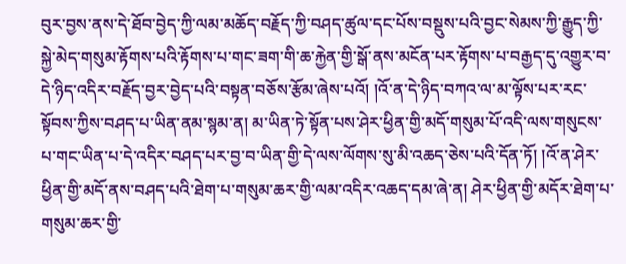བུར་བྱས་ནས་དེ་ཐོབ་བྱེད་ཀྱི་ལམ་མཆོད་བརྗོད་ཀྱི་བཤད་ཚུལ་དང་པོས་བསྡུས་པའི་བྱང་སེམས་ཀྱི་རྒྱུད་ཀྱི་སྐྱེ་མེད་གསུམ་རྟོགས་པའི་རྟོགས་པ་གང་ཟག་གི་ཆ་རྐྱེན་གྱི་སྒོ་ནས་མངོན་པར་རྟོགས་པ་བརྒྱད་དུ་འགྱུར་བ་དེ་ཉིད་འདིར་བརྗོད་བྱར་བྱེད་པའི་བསྟན་བཅོས་རྩོམ་ཞེས་པའོ། །འོ་ན་དེ་ཉིད་བཀའ་ལ་མ་ལྟོས་པར་རང་སྟོབས་ཀྱིས་བཤད་པ་ཡིན་ནམ་སྙམ་ན། མ་ཡིན་ཏེ་སྟོན་པས་ཤེར་ཕྱིན་གྱི་མདོ་གསུམ་པོ་འདི་ལས་གསུངས་པ་གང་ཡིན་པ་དེ་འདིར་བཤད་པར་བྱ་བ་ཡིན་གྱི་དེ་ལས་ལོགས་སུ་མི་འཆད་ཅེས་པའི་དོན་ཏོ། །འོ་ན་ཤེར་ཕྱིན་གྱི་མདོ་ནས་བཤད་པའི་ཐེག་པ་གསུམ་ཆར་གྱི་ལམ་འདིར་འཆད་དམ་ཞེ་ན། ཤེར་ཕྱིན་གྱི་མདོར་ཐེག་པ་གསུམ་ཆར་གྱི་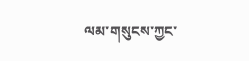ལམ་གསུངས་ཀྱང་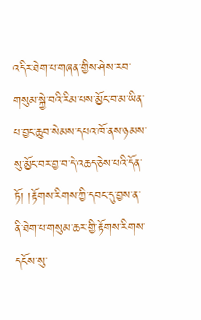འདིར་ཐེག་པ་གཞན་གྱིས་ཤེས་རབ་གསུམ་སྐྱེ་བའི་རིམ་པས་མྱོང་བ་མ་ཡིན་པ་བྱང་ཆུབ་སེམས་དཔའ་ཁོ་ནས་ཉམས་སུ་མྱོང་བར་བྱ་བ་དེ་འཆད་ཅེས་པའི་དོན་ཏོ། །རྟོགས་རིགས་ཀྱི་དབང་དུ་བྱས་ན་ནི་ཐེག་པ་གསུམ་ཆར་གྱི་རྟོགས་རིགས་དངོས་སུ་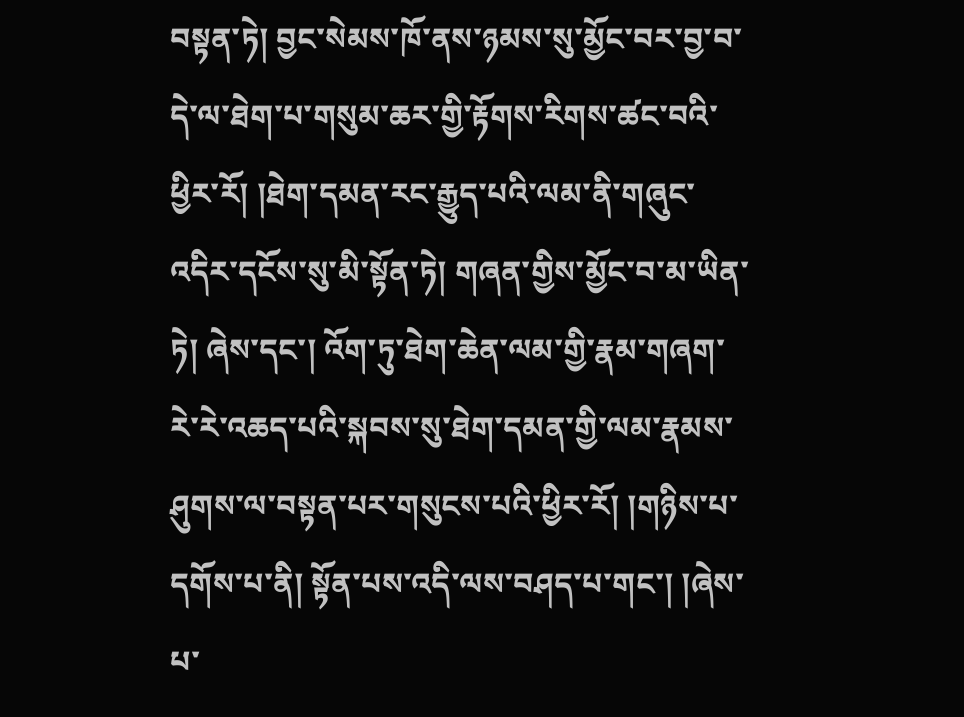བསྟན་ཏེ། བྱང་སེམས་ཁོ་ནས་ཉམས་སུ་མྱོང་བར་བྱ་བ་དེ་ལ་ཐེག་པ་གསུམ་ཆར་གྱི་རྟོགས་རིགས་ཚང་བའི་ཕྱིར་རོ། །ཐེག་དམན་རང་རྒྱུད་པའི་ལམ་ནི་གཞུང་འདིར་དངོས་སུ་མི་སྟོན་ཏེ། གཞན་གྱིས་མྱོང་བ་མ་ཡིན་ཏེ། ཞེས་དང་། འོག་ཏུ་ཐེག་ཆེན་ལམ་གྱི་རྣམ་གཞག་རེ་རེ་འཆད་པའི་སྐབས་སུ་ཐེག་དམན་གྱི་ལམ་རྣམས་ཤུགས་ལ་བསྟན་པར་གསུངས་པའི་ཕྱིར་རོ། །གཉིས་པ་དགོས་པ་ནི། སྟོན་པས་འདི་ལས་བཤད་པ་གང་། །ཞེས་པ་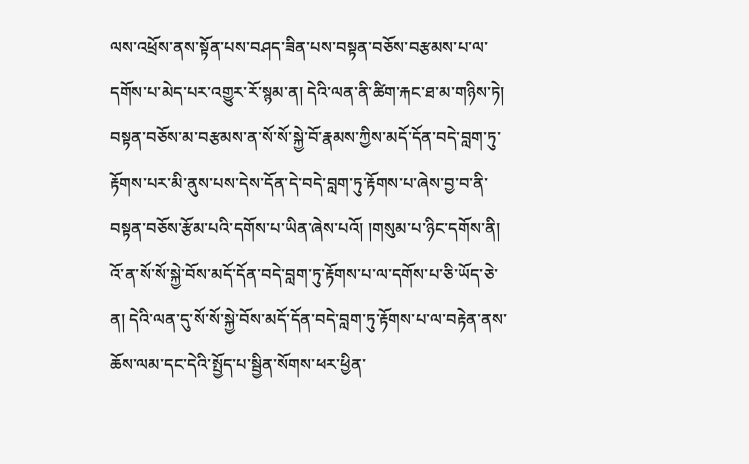ལས་འཕྲོས་ནས་སྟོན་པས་བཤད་ཟིན་པས་བསྟན་བཅོས་བརྩམས་པ་ལ་དགོས་པ་མེད་པར་འགྱུར་རོ་སྙམ་ན། དེའི་ལན་ནི་ཚིག་རྐང་ཐ་མ་གཉིས་ཏེ། བསྟན་བཅོས་མ་བརྩམས་ན་སོ་སོ་སྐྱེ་བོ་རྣམས་ཀྱིས་མདོ་དོན་བདེ་བླག་ཏུ་རྟོགས་པར་མི་ནུས་པས་དེས་དོན་དེ་བདེ་བླག་ཏུ་རྟོགས་པ་ཞེས་བྱ་བ་ནི་བསྟན་བཅོས་རྩོམ་པའི་དགོས་པ་ཡིན་ཞེས་པའོ། །གསུམ་པ་ཉིང་དགོས་ནི། འོ་ན་སོ་སོ་སྐྱེ་བོས་མདོ་དོན་བདེ་བླག་ཏུ་རྟོགས་པ་ལ་དགོས་པ་ཅི་ཡོད་ཅེ་ན། དེའི་ལན་དུ་སོ་སོ་སྐྱེ་བོས་མདོ་དོན་བདེ་བླག་ཏུ་རྟོགས་པ་ལ་བརྟེན་ནས་ཆོས་ལམ་དང་དེའི་སྤྱོད་པ་སྦྱིན་སོགས་ཕར་ཕྱིན་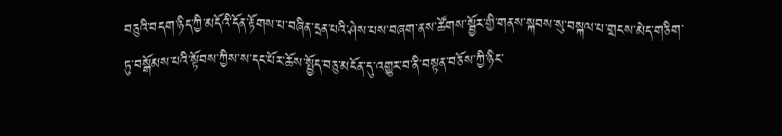བཅུའི་བདག་ཉིད་ཀྱི་མདོའི་དོན་རྟོགས་པ་བཞིན་དྲན་པའི་ཤེས་པས་བཞག་ནས་ཚོགས་སྦྱོར་གྱི་གནས་སྐབས་སུ་བསྐལ་པ་གྲངས་མེད་གཅིག་ཏུ་བསྒོམས་པའི་སྟོབས་ཀྱིས་ས་དང་པོར་ཆོས་སྤྱོད་བཅུ་མངོན་དུ་འགྱུར་བ་ནི་བསྟན་བཅོས་ཀྱི་ཉིང་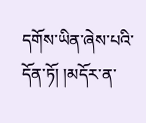དགོས་ཡིན་ཞེས་པའི་དོན་ཏོ། །མདོར་ན་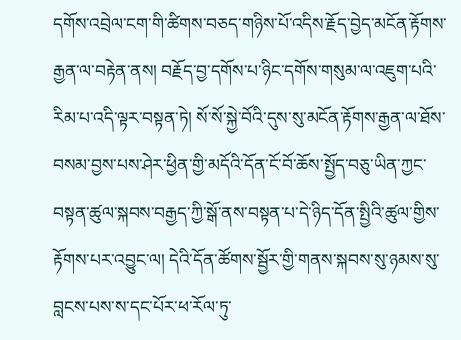དགོས་འབྲེལ་ངག་གི་ཚིགས་བཅད་གཉིས་པོ་འདིས་རྗོད་བྱེད་མངོན་རྟོགས་རྒྱན་ལ་བརྟེན་ནས། བརྗོད་བྱ་དགོས་པ་ཉིང་དགོས་གསུམ་ལ་འཇུག་པའི་རིམ་པ་འདི་ལྟར་བསྟན་ཏེ། སོ་སོ་སྐྱེ་བོའི་དུས་སུ་མངོན་རྟོགས་རྒྱན་ལ་ཐོས་བསམ་བྱས་པས་ཤེར་ཕྱིན་གྱི་མདོའི་དོན་ངོ་བོ་ཆོས་སྤྱོད་བཅུ་ཡིན་ཀྱང་བསྟན་ཚུལ་སྐབས་བརྒྱད་ཀྱི་སྒོ་ནས་བསྟན་པ་དེ་ཉིད་དོན་སྤྱིའི་ཚུལ་གྱིས་རྟོགས་པར་འབྱུང་ལ། དེའི་དོན་ཚོགས་སྦྱོར་གྱི་གནས་སྐབས་སུ་ཉམས་སུ་བླངས་པས་ས་དང་པོར་ཕ་རོལ་ཏུ་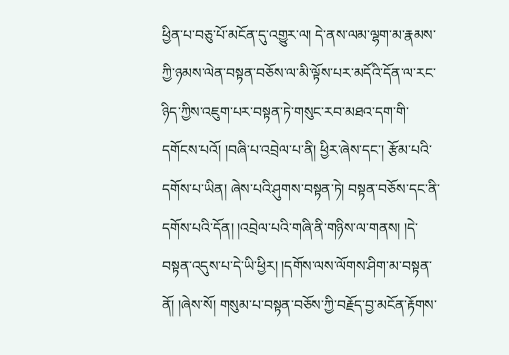ཕྱིན་པ་བཅུ་པོ་མངོན་དུ་འགྱུར་ལ། དེ་ནས་ལམ་ལྷག་མ་རྣམས་ཀྱི་ཉམས་ལེན་བསྟན་བཅོས་ལ་མི་ལྟོས་པར་མདོའི་དོན་ལ་རང་ཉིད་ཀྱིས་འཇུག་པར་བསྟན་ཏེ་གསུང་རབ་མཐའ་དག་གི་དགོངས་པའོ། །བཞི་པ་འབྲེལ་པ་ནི། ཕྱིར་ཞེས་དང་། རྩོམ་པའི་དགོས་པ་ཡིན། ཞེས་པའི་ཤུགས་བསྟན་ཏེ། བསྟན་བཅོས་དང་ནི་དགོས་པའི་དོན། །འབྲེལ་པའི་གཞི་ནི་གཉིས་ལ་གནས། །དེ་བསྟན་འདུས་པ་དེ་ཡི་ཕྱིར། །དགོས་ལས་ལོགས་ཤིག་མ་བསྟན་ནོ། །ཞེས་སོ། གསུམ་པ་བསྟན་བཅོས་ཀྱི་བརྗོད་བྱ་མངོན་རྟོགས་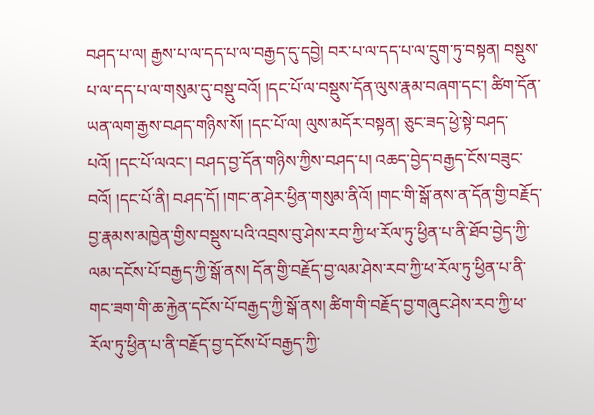བཤད་པ་ལ། རྒྱས་པ་ལ་དད་པ་ལ་བརྒྱད་དུ་དབྱེ། བར་པ་ལ་དད་པ་ལ་དྲུག་ཏུ་བསྟན། བསྡུས་པ་ལ་དད་པ་ལ་གསུམ་དུ་བསྡུ་བའོ། །དང་པོ་ལ་བསྡུས་དོན་ལུས་རྣམ་བཞག་དང་། ཚིག་དོན་ཡན་ལག་རྒྱས་བཤད་གཉིས་སོ། །དང་པོ་ལ། ལུས་མདོར་བསྟན། ཅུང་ཟད་ཕྱེ་སྟེ་བཤད་པའོ། །དང་པོ་ལའང་། བཤད་བྱ་དོན་གཉིས་ཀྱིས་བཤད་པ། འཆད་བྱེད་བརྒྱད་ངོས་བཟུང་བའོ། །དང་པོ་ནི། བཤད་དོ། །གང་ན་ཤེར་ཕྱིན་གསུམ་ནིའོ། །གང་གི་སྒོ་ནས་ན་དོན་གྱི་བརྗོད་བྱ་རྣམས་མཁྱེན་གྱིས་བསྡུས་པའི་འབྲས་བུ་ཤེས་རབ་ཀྱི་ཕ་རོལ་ཏུ་ཕྱིན་པ་ནི་ཐོབ་བྱེད་ཀྱི་ལམ་དངོས་པོ་བརྒྱད་ཀྱི་སྒོ་ནས། དོན་གྱི་བརྗོད་བྱ་ལམ་ཤེས་རབ་ཀྱི་ཕ་རོལ་ཏུ་ཕྱིན་པ་ནི་གང་ཟག་གི་ཆ་རྐྱེན་དངོས་པོ་བརྒྱད་ཀྱི་སྒོ་ནས། ཚིག་གི་བརྗོད་བྱ་གཞུང་ཤེས་རབ་ཀྱི་ཕ་རོལ་ཏུ་ཕྱིན་པ་ནི་བརྗོད་བྱ་དངོས་པོ་བརྒྱད་ཀྱི་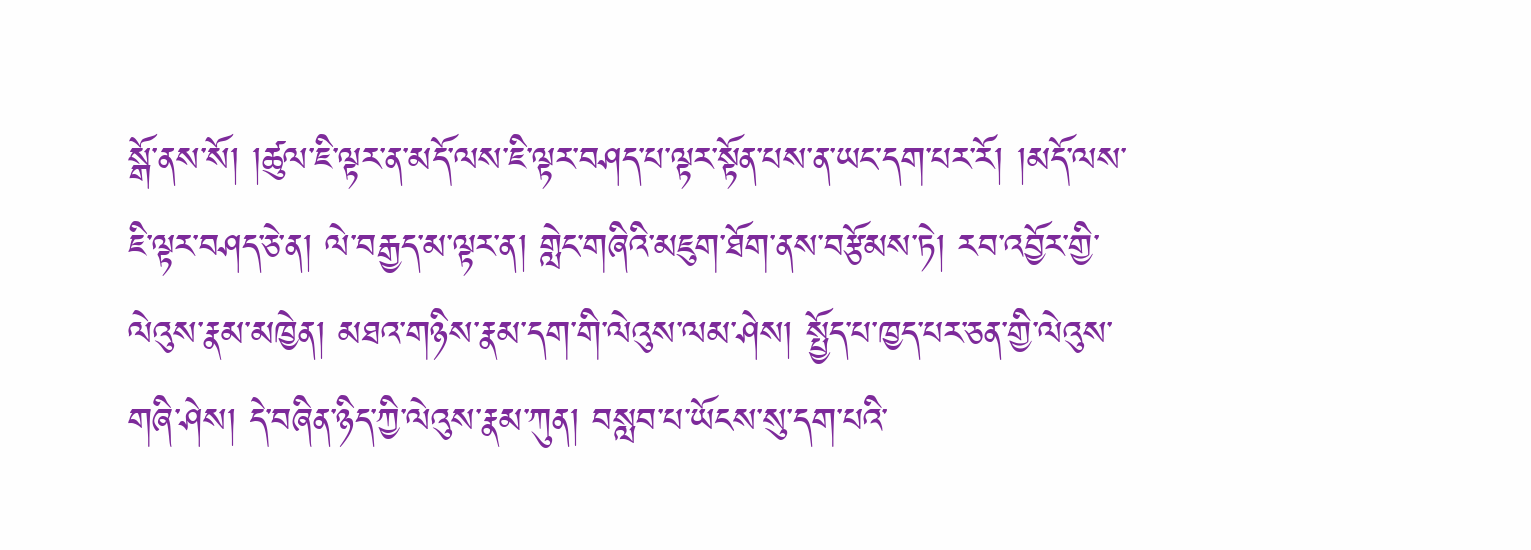སྒོ་ནས་སོ། །ཚུལ་ཇི་ལྟར་ན་མདོ་ལས་ཇི་ལྟར་བཤད་པ་ལྟར་སྟོན་པས་ན་ཡང་དག་པར་རོ། །མདོ་ལས་ཇི་ལྟར་བཤད་ཅེ་ན། ལེ་བརྒྱད་མ་ལྟར་ན། གླེང་གཞིའི་མཇུག་ཐོག་ནས་བརྩོམས་ཏེ། རབ་འབྱོར་གྱི་ལེའུས་རྣམ་མཁྱེན། མཐའ་གཉིས་རྣམ་དག་གི་ལེའུས་ལམ་ཤེས། སྤྱོད་པ་ཁྱད་པར་ཅན་གྱི་ལེའུས་གཞི་ཤེས། དེ་བཞིན་ཉིད་ཀྱི་ལེའུས་རྣམ་ཀུན། བསླབ་པ་ཡོངས་སུ་དག་པའི་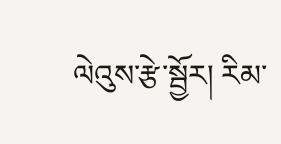ལེའུས་རྩེ་སྦྱོར། རིམ་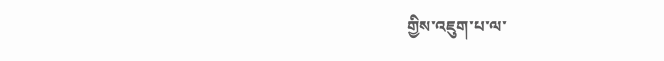གྱིས་འཇུག་པ་ལ་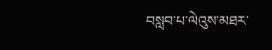བསླབ་པ་ལེའུས་མཐར་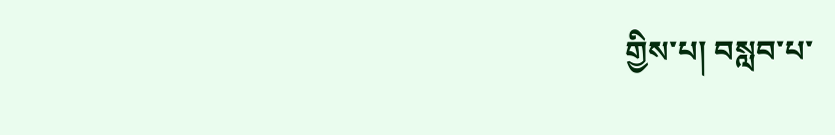གྱིས་པ། བསླབ་པ་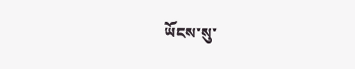ཡོངས་སུ་